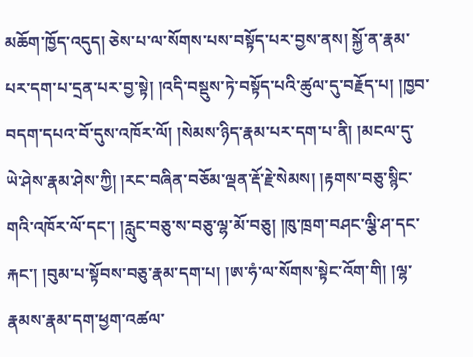མཆོག་ཁྱོད་འདུད། ཅེས་པ་ལ་སོགས་པས་བསྟོད་པར་བྱས་ནས། སྐྱོ་ན་རྣམ་པར་དག་པ་དྲན་པར་བྱ་སྟེ། །འདི་བསྡུས་ཏེ་བསྟོད་པའི་ཚུལ་དུ་བརྗོད་པ། །ཁྱབ་བདག་དཔའ་བོ་དུས་འཁོར་ལོ། །སེམས་ཉིད་རྣམ་པར་དག་པ་ནི། །མངལ་དུ་ཡེ་ཤེས་རྣམ་ཤེས་ཀྱི། །རང་བཞིན་བཅོམ་ལྡན་རྡོ་རྗེ་སེམས། །རྟགས་བཅུ་སྙིང་གའི་འཁོར་ལོ་དང་། །རླུང་བཅུ་ས་བཅུ་ལྷ་མོ་བཅུ། །ཁུ་ཁྲག་བཤང་ལྕི་ཤ་དང་རྐང་། །བུམ་པ་སྟོབས་བཅུ་རྣམ་དག་པ། །ཨ་ཧཾ་ལ་སོགས་སྟེང་འོག་གི། །ལྷ་རྣམས་རྣམ་དག་ཕྱག་འཚལ་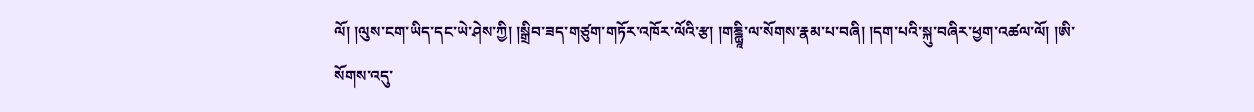ལོ། །ལུས་ངག་ཡིད་དང་ཡེ་ཤེས་ཀྱི། །སྒྲིབ་ཟད་གཙུག་གཏོར་འཁོར་ལོའི་རྩ། །གཎྜྻཱི་ལ་སོགས་རྣམ་པ་བཞི། །དག་པའི་སྐུ་བཞིར་ཕྱག་འཚལ་ལོ། །ཨི་སོགས་འདུ་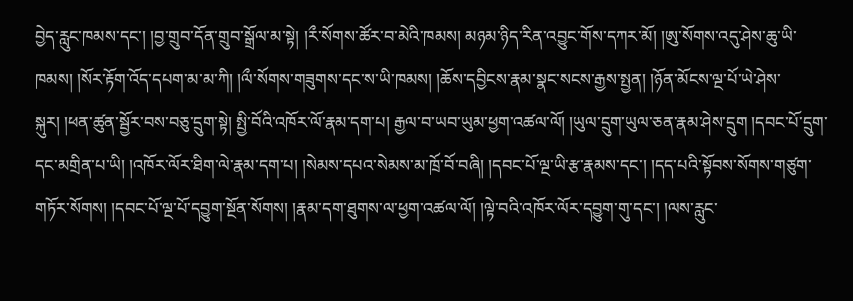བྱེད་རླུང་ཁམས་དང་། །བྱ་གྲུབ་དོན་གྲུབ་སྒྲོལ་མ་སྟེ། །རྀ་སོགས་ཚོར་བ་མེའི་ཁམས། མཉམ་ཉིད་རིན་འབྱུང་གོས་དཀར་མོ། །ཨུ་སོགས་འདུ་ཤེས་ཆུ་ཡི་ཁམས། །སོར་རྟོག་འོད་དཔག་མ་མ་ཀི། །ལྀ་སོགས་གཟུགས་དང་ས་ཡི་ཁམས། །ཆོས་དབྱིངས་རྣམ་སྣང་སངས་རྒྱས་སྤྱན། །ཉོན་མོངས་ལྔ་པོ་ཡེ་ཤེས་སྐུར། །ཕན་ཚུན་སྦྱོར་བས་བཅུ་དྲུག་སྟེ། སྤྱི་བོའི་འཁོར་ལོ་རྣམ་དག་པ། རྒྱལ་བ་ཡབ་ཡུམ་ཕྱག་འཚལ་ལོ། །ཡུལ་དྲུག་ཡུལ་ཅན་རྣམ་ཤེས་དྲུག །དབང་པོ་དྲུག་དང་མགྲིན་པ་ཡི། །འཁོར་ལོར་ཐིག་ལེ་རྣམ་དག་པ། །སེམས་དཔའ་སེམས་མ་ཁྲོ་བོ་བཞི། །དབང་པོ་ལྔ་ཡི་རྩ་རྣམས་དང་། །དད་པའི་སྟོབས་སོགས་གཙུག་གཏོར་སོགས། །དབང་པོ་ལྔ་པོ་དབྱུག་སྔོན་སོགས། །རྣམ་དག་ཐུགས་ལ་ཕྱག་འཚལ་ལོ། །ལྟེ་བའི་འཁོར་ལོར་དབྱུག་གུ་དང་། །ལས་རླུང་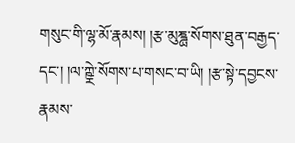གསུང་གི་ལྷ་མོ་རྣམས། །རྩ་མུཎྜྻ་སོགས་ཐུན་བརྒྱད་དང་། །ལ་ཀྵྼེ་སོགས་པ་གསང་བ་ཡི། །རྩ་སྟེ་དབྱངས་རྣམས་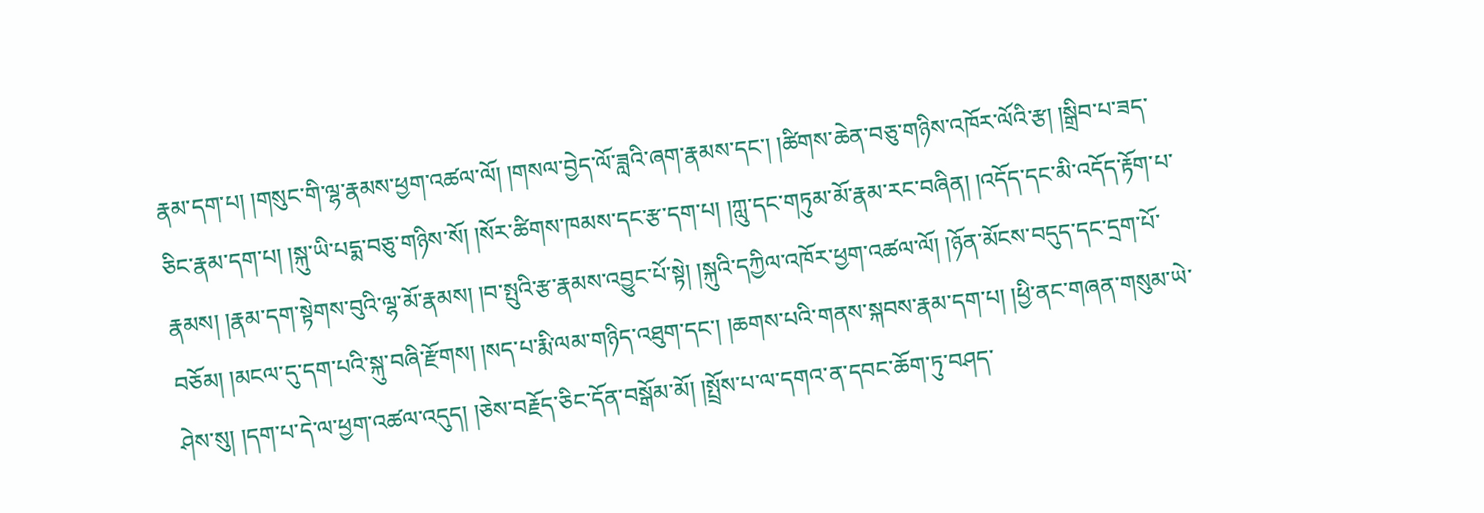རྣམ་དག་པ། །གསུང་གི་ལྷ་རྣམས་ཕྱག་འཚལ་ལོ། །གསལ་བྱེད་ལོ་ཟླའི་ཞག་རྣམས་དང་། །ཚིགས་ཆེན་བཅུ་གཉིས་འཁོར་ལོའི་རྩ། །སྒྲིབ་པ་ཟད་ཅིང་རྣམ་དག་པ། །སྐུ་ཡི་པདྨ་བཅུ་གཉིས་སོ། །སོར་ཚིགས་ཁམས་དང་རྩ་དག་པ། །ཀླུ་དང་གཏུམ་མོ་རྣམ་རང་བཞིན། །འདོད་དང་མི་འདོད་རྟོག་པ་རྣམས། །རྣམ་དག་སྟེགས་བུའི་ལྷ་མོ་རྣམས། །བ་སྤུའི་རྩ་རྣམས་འབྱུང་པོ་སྟེ། །སྐུའི་དཀྱིལ་འཁོར་ཕྱག་འཚལ་ལོ། །ཉོན་མོངས་བདུད་དང་དྲག་པོ་བཅོམ། །མངལ་དུ་དག་པའི་སྐུ་བཞི་རྫོགས། །སད་པ་རྨི་ལམ་གཉིད་འཐུག་དང་། །ཆགས་པའི་གནས་སྐབས་རྣམ་དག་པ། །ཕྱི་ནང་གཞན་གསུམ་ཡེ་ཤེས་སུ། །དག་པ་དེ་ལ་ཕྱག་འཚལ་འདུད། །ཅེས་བརྗོད་ཅིང་དོན་བསྒོམ་མོ། །སྤྲོས་པ་ལ་དགའ་ན་དབང་ཆོག་ཏུ་བཤད་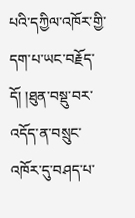པའི་དཀྱིལ་འཁོར་གྱི་དག་པ་ཡང་བརྗོད་དོ། །ཐུན་བསྡུ་བར་འདོད་ན་བསྲུང་འཁོར་དུ་བཤད་པ་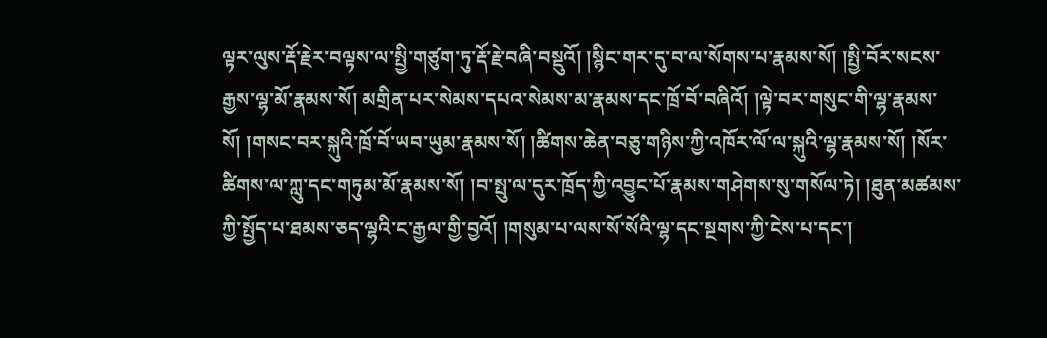ལྟར་ལུས་རྡོ་རྗེར་བལྟས་ལ་སྤྱི་གཙུག་ཏུ་རྡོ་རྗེ་བཞི་བསྡུའོ། །སྙིང་གར་དུ་བ་ལ་སོགས་པ་རྣམས་སོ། །སྤྱི་བོར་སངས་རྒྱས་ལྷ་མོ་རྣམས་སོ། མགྲིན་པར་སེམས་དཔའ་སེམས་མ་རྣམས་དང་ཁྲོ་བོ་བཞིའོ། །ལྟེ་བར་གསུང་གི་ལྷ་རྣམས་སོ། །གསང་བར་སྐུའི་ཁྲོ་བོ་ཡབ་ཡུམ་རྣམས་སོ། །ཚིགས་ཆེན་བཅུ་གཉིས་ཀྱི་འཁོར་ལོ་ལ་སྐུའི་ལྷ་རྣམས་སོ། །སོར་ཚིགས་ལ་ཀླུ་དང་གཏུམ་མོ་རྣམས་སོ། །བ་སྤུ་ལ་དུར་ཁྲོད་ཀྱི་འབྱུང་པོ་རྣམས་གཤེགས་སུ་གསོལ་ཏེ། །ཐུན་མཚམས་ཀྱི་སྤྱོད་པ་ཐམས་ཅད་ལྷའི་ང་རྒྱལ་གྱི་བྱའོ། །གསུམ་པ་ལས་སོ་སོའི་ལྷ་དང་སྔགས་ཀྱི་ངེས་པ་དང་།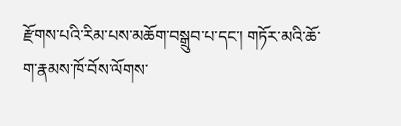རྫོགས་པའི་རིམ་པས་མཆོག་བསྒྲུབ་པ་དང་། གཏོར་མའི་ཆོ་ག་རྣམས་ཁོ་བོས་ལོགས་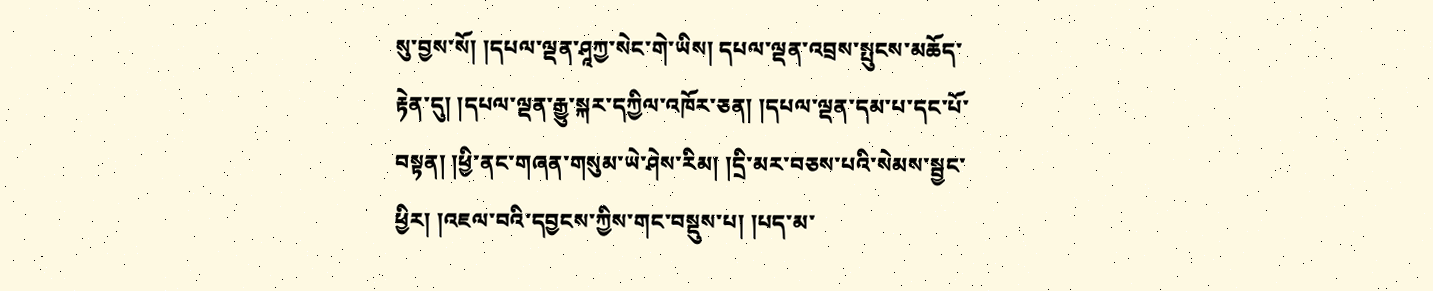སུ་བྱས་སོ། །དཔལ་ལྡན་ཤཱཀྱ་སེང་གེ་ཡིས། དཔལ་ལྡན་འབྲས་སྤུངས་མཆོད་རྟེན་དུ། །དཔལ་ལྡན་རྒྱུ་སྐར་དཀྱིལ་འཁོར་ཅན། །དཔལ་ལྡན་དམ་པ་དང་པོ་བསྟན། །ཕྱི་ནང་གཞན་གསུམ་ཡེ་ཤེས་རིམ། །དྲི་མར་བཅས་པའི་སེམས་སྦྱང་ཕྱིར། །འཇལ་བའི་དབྱངས་ཀྱིས་གང་བསྡུས་པ། །པད་མ་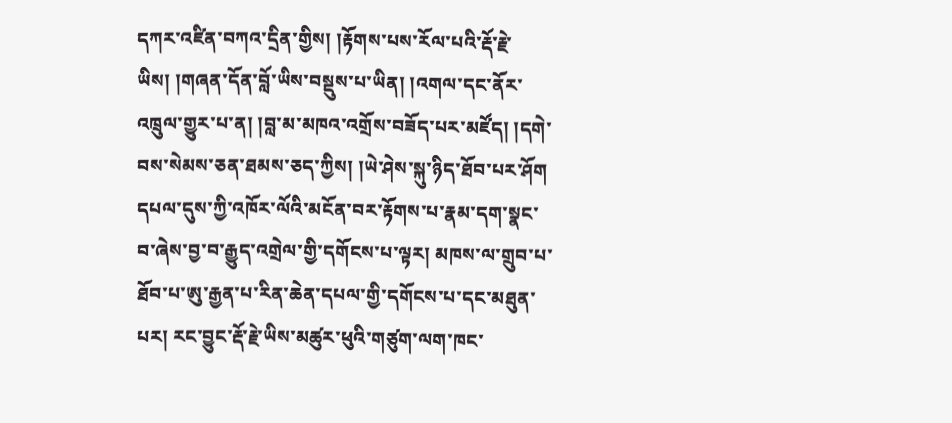དཀར་འཛིན་བཀའ་དྲིན་གྱིས། །རྟོགས་པས་རོལ་པའི་རྡོ་རྗེ་ཡིས། །གཞན་དོན་བློ་ཡིས་བསྡུས་པ་ཡིན། །འགལ་དང་ནོར་འཁྲུལ་གྱུར་པ་ན། །བླ་མ་མཁའ་འགྲོས་བཟོད་པར་མཛོད། །དགེ་བས་སེམས་ཅན་ཐམས་ཅད་ཀྱིས། །ཡེ་ཤེས་སྐུ་ཉིད་ཐོབ་པར་ཤོག དཔལ་དུས་ཀྱི་འཁོར་ལོའི་མངོན་བར་རྟོགས་པ་རྣམ་དག་སྣང་བ་ཞེས་བྱ་བ་རྒྱུད་འགྲེལ་གྱི་དགོངས་པ་ལྟར། མཁས་ལ་གྲུབ་པ་ཐོབ་པ་ཨུ་རྒྱན་པ་རིན་ཆེན་དཔལ་གྱི་དགོངས་པ་དང་མཐུན་པར། རང་བྱུང་རྡོ་རྗེ་ཡིས་མཚུར་ཕུའི་གཙུག་ལག་ཁང་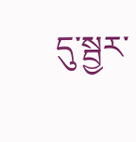དུ་སྦྱར་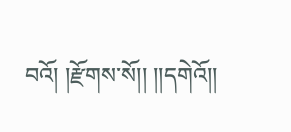བའོ། །རྫོགས་སོ།། །།དགེའོ།།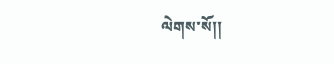ལེགས་སོ།།